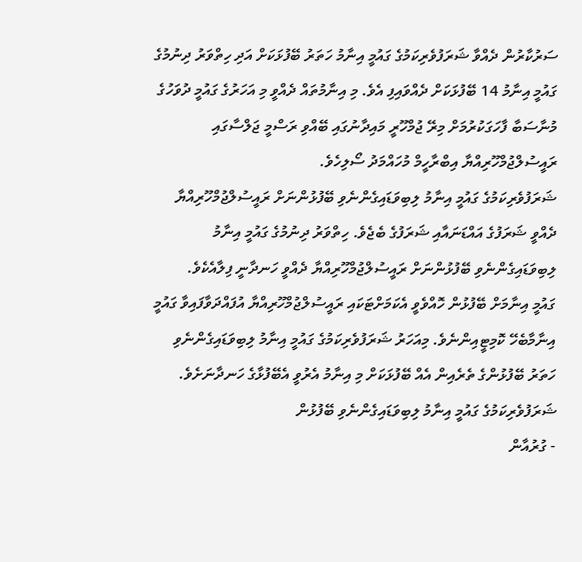ސަރުކާރުން ދެއްވާ ޝަރަފުވެރިކަމުގެ ގައުމީ އިނާމު ހަތަރު ބޭފުޅަކަށް އަދި ހިތްވަރު ދިނުމުގެ ގައުމީ އިނާމު 14 ބޭފުޅަކަށް ދެއްވައިފި އެވެ. މި އިނާމުތައް ދެއްވީ މި އަހަރުގެ ގައުމީ ދުވަހުގެ މުނާސަބާ ފާހަގަކުރުމަށް މިރޭ ޖުމްހޫރީ މައިދާނުގައި ބޭއްވި ރަސްމީ ޖަލްސާގައި ރައީސުލްޖުމްހޫރިއްޔާ އިބްރާހީމް މުހައްމަދު ސޯލިހެވެ.
ޝަރަފުވެރިކަމުގެ ގައުމީ އިނާމު ލިބިވަޑައިގެންނެވި ބޭފުޅުންނަށް ރައީސުލްޖުމްހޫރިއްޔާ ދެއްވީ ޝަރަފުގެ އައްޑަނައާއި ޝަރަފުގެ ބެޖެވެ. ހިތްވަރު ދިނުމުގެ ގައުމީ އިނާމު ލިބިވަޑައިގެންނެވި ބޭފުޅުންނަށް ރައީސުލްޖުމްހޫރިއްޔާ ދެއްވީ ހަނދާނީ ފިލާއެކެވެ.
ގައުމީ އިނާމަށް ބޭފުޅުން ހޮއްވެވީ އެކަމަށްޓަކައި ރައީސުލްޖުމްހޫރިއްޔާ އުފައްދަވާފައިވާ ގައުމީ އިނާމާބެހޭ ކޮމިޓީއިންނެވެ. މިއަހަރު ޝަރަފުވެރިކަމުގެ ގައުމީ އިނާމު ލިބިވަޑައިގެންނެވި ހަތަރު ބޭފުޅުންގެ ތެރެއިން އެއް ބޭފުޅަކަށް މި އިނާމު އެރުވީ އެބޭފުޅާގެ ހަނދާނަށެވެ.
ޝަރަފުވެރިކަމުގެ ގައުމީ އިނާމު ލިބިވަޑައިގެންނެވި ބޭފުޅުން
- ގުރުއާން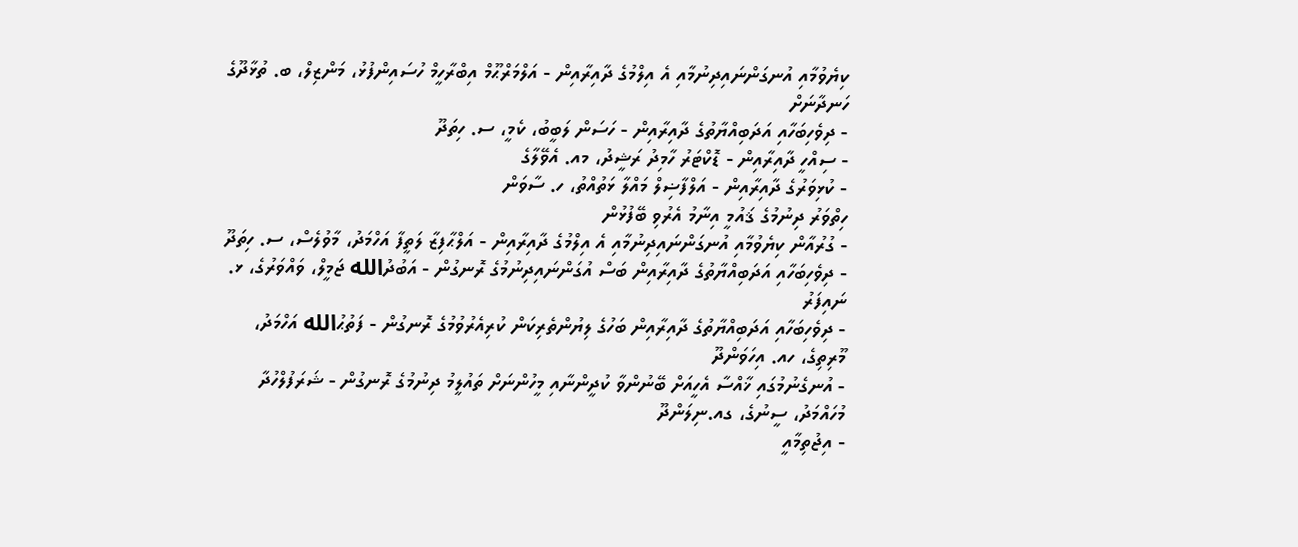ކިޔެވުމާއި އުނގަންނައިދިނުމާއި އެ އިލްމުގެ ދާއިރާއިން - އަލްމަރްޙޫމް އިބްރާހީމް ހުސައިންފުޅު، މަންޒިލް، ބ. ތުޅާދޫގެ ހަނދާނަށް
- ދިވެހިބަހާއި އަދަބިއްޔާތުގެ ދާއިރާއިން - ހަސަން ލަބީބު، ކެމީ، ސ. ހިތަދޫ
- ސިއްހީ ދާއިރާއިން - ޑޮކްޓަރު ހާމިދު ރަޝީދު، މއ. އެވޭލާގެ
- ކުޅިވަރުގެ ދާއިރާއިން - އަލްފާޟިލް މައްލާ ޅަތުއްތު، ހ. ސާވަން
ހިތްވަރު ދިނުމުގެ ޤައުމީ އިނާމު އެރުވި ބޭފުޅުން
- ގުރުއާން ކިޔެވުމާއި އުނގަންނައިދިނުމާއި އެ އިލްމުގެ ދާއިރާއިން - އަލްޙާފިޒާ ލަތީފާ އަހްމަދު، މާވުލެސް، ސ. ހިތަދޫ
- ދިވެހިބަހާއި އަދަބިއްޔާތުގެ ދާއިރާއިން ބަސް އުގަންނައިދިނުމުގެ ރޮނގުން - އަބުދުالله ޖަމީލް، ވައްވަރުގެ، ޅ. ނައިފަރު
- ދިވެހިބަހާއި އަދަބިއްޔާތުގެ ދާއިރާއިން ބަހުގެ ލިޔުންތެރިކަން ކުރިއެރުވުމުގެ ރޮނގުން - ފަތުޙުالله އަހްމަދު، މޫރިތިގެ، ހއ. އިހަވަންދޫ
- އުނގެނުމުގައި ޚާއްސާ އެހީއަށް ބޭނުންވާ ކުދީންނާއި މީހުންނަށް ތައުލީމު ދިނުމުގެ ރޮނގުން - ޝަރަފުލްހުދާ މުހައްމަދު، ސީނުގެ، ގއ.ނިލަންދޫ
- އިޖުތިމާއީ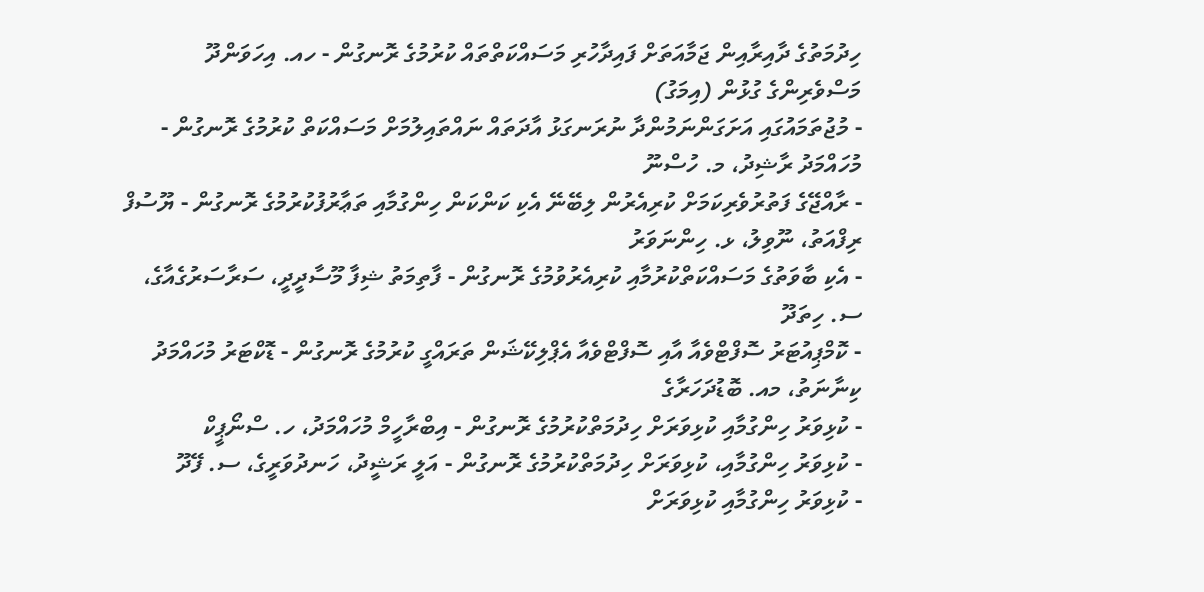ހިދުމަތުގެ ދާއިރާއިން ޖަމާއަތަށް ފައިދާހުރި މަސައްކަތްތައް ކުރުމުގެ ރޮނގުން - ހއ. އިހަވަންދޫ މަސްވެރިންގެ ގުޅުން (އިމަގު)
- މުޖުތަމައުގައި އަށަގަންނަމުންދާ ނުރަނގަޅު އާދަތައް ނައްތައިލުމަށް މަސައްކަތް ކުރުމުގެ ރޮނގުން - މުހައްމަދު ރާޝިދު، މ. ހުސްނޫ
- ރާއްޖޭގެ ފަތުރުވެރިކަމަށް ކުރިއެރުން ލިބޭނޭ އެކި ކަންކަން ހިންގުމާއި ތަޢާރުފުކުރުމުގެ ރޮނގުން - ޔޫސުފް ރިފްއަތު، ނޫވިލު، ޅ. ހިންނަވަރު
- އެކި ބާވަތުގެ މަސައްކަތްކުރުމާއި ކުރިއެރުވުމުގެ ރޮނގުން - ފާތިމަތު ޝިފާ މޫސާދީދީ، ސަރާސަރުގެއާގެ، ސ. ހިތަދޫ
- ކޮމްޕިއުޓަރު ސޮފްޓްވެއާ އާއި ސޮފްޓްވެއާ އެޕްލިކޭޝަން ތަރައްގީ ކުރުމުގެ ރޮނގުން - ޑޮކްޓަރު މުހައްމަދު ކިނާނަތު، މއ. ބޮޑުދަހަރާގެ
- ކުޅިވަރު ހިންގުމާއި ކުޅިވަރަށް ހިދުމަތްކުރުމުގެ ރޮނގުން - އިބްރާހީމް މުހައްމަދު، ހ. ސްނޯޕީކް
- ކުޅިވަރު ހިންގުމާއި، ކުޅިވަރަށް ހިދުމަތްކުރުމުގެ ރޮނގުން - އަލީ ރަޝީދު، ހަނދުވަރީގެ، ސ. ފޭދޫ
- ކުޅިވަރު ހިންގުމާއި ކުޅިވަރަށް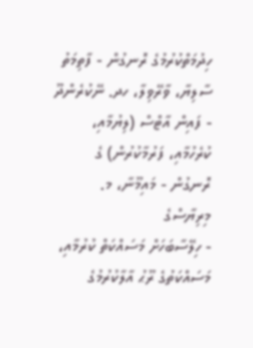ހިދުމަތްކުރުމުގެ ރޮނގުން - ފާތިމަތު ސާލިޔާ، ވާރޭވިލާ، ހދ. ނޭކުރެންދޫ
- ފައިން އާޓްސް (ލިޔުމާއި، ކުރެހުމާއި، ފަރުމާކުރުން) ގެ ރޮނގުން - މައިމޫނާ، މ. މިރިޔާސްގެ
- ހިލޭސާބަހަށް މަސައްކަތް ކުރުމާއި، މަސައްކަތުގެ ރޫޙު އާލާކުރުމުގެ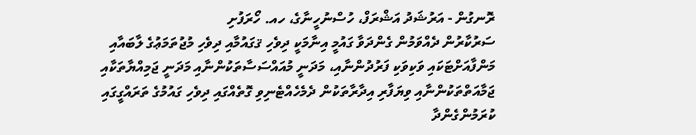ރޮނގުން - އަރުޝަދު އަޝްރަފް، ހުސްނުހީނާގެ، ހއ. ހޯރަފުށި
ސަރުކާރުން ދެއްވަމުން ގެންދަވާ ގައުމީ އިނާމަކީ ދިވެހި ޤގައުމާއި ދިވެހި މުޖުތަމަޢުގެ ލާބައާއި މަންފާއަށްޓަކައި ވަކިވަކި ފަރުދުންނާއި، މަދަނީ މުއައްސަސާތަކުންނާއި މަދަނީ ޖަމިއްޔާތަކާއި ޖަމާއަތްތަކުންނާއި ވިޔަފާރި އިދާރާތަކުން ދެމެހެއްޓެނިވި ގޮތެއްގައި ދިވެހި ގައުމުގެ ތަރައްގީގައި ކުރަމުންގެންދާ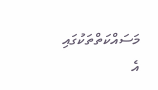މަސައްކަތްތަކުގައި އެ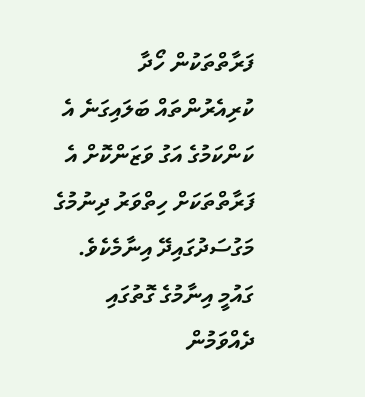ފަރާތްތަކުން ހޯދާ ކުރިއެރުންތައް ބަލައިގަނެ އެ ކަންކަމުގެ އަގު ވަޒަންކޮށް އެ ފަރާތްތަކަށް ހިތްވަރު ދިނުމުގެ މަގުސަދުގައިދޭ އިނާމެކެވެ.
ގައުމީ އިނާމުގެ ގޮތުގައި ދެއްވަމުން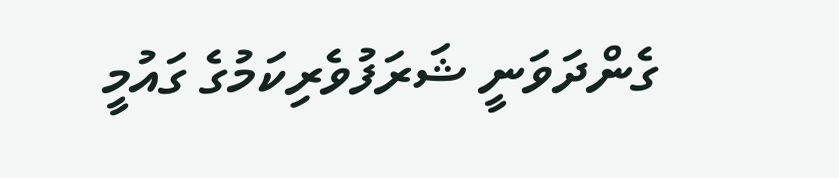ގެންދަވަނީ ޝަރަފުވެރިކަމުގެ ގައުމީ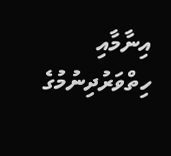އިނާމާއި ހިތްވަރުދިނުމުގެ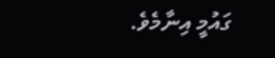ގައުމީ އިނާމެވެ.